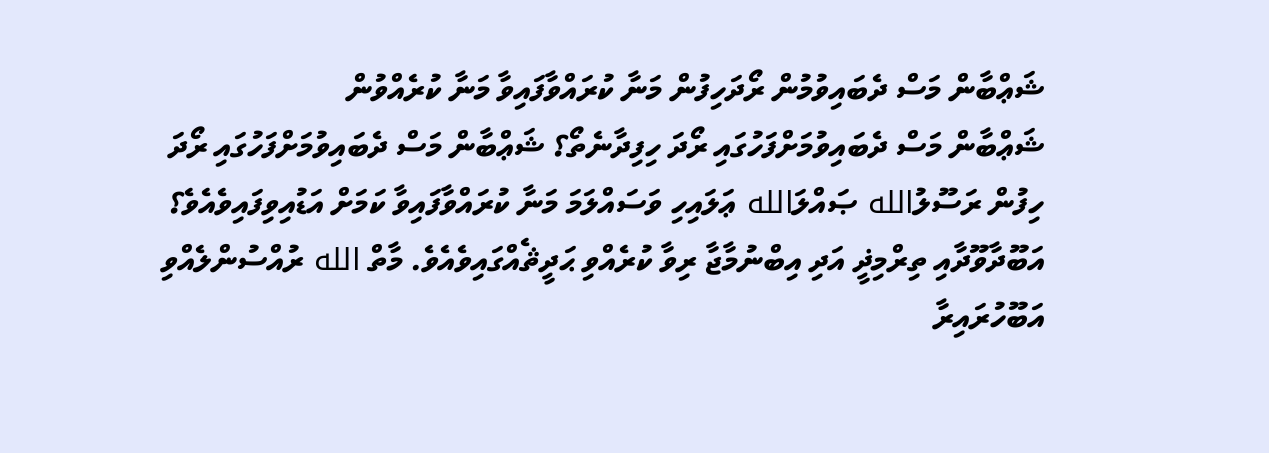ޝަޢްބާން މަސް ދެބައިވުމުން ރޯދަހިފުން މަނާ ކުރައްވާފައިވާ މަނާ ކުރެއްވުން
ޝަޢްބާން މަސް ދެބައިވުމަށްފަހުގައި ރޯދަ ހިފިދާނެތޯ؟ ޝަޢްބާން މަސް ދެބައިވުމަށްފަހުގައި ރޯދަ ހިފުން ރަސޫލުالله ޞައްލަالله ޢަލައިހި ވަސައްލަމަ މަނާ ކުރައްވާފައިވާ ކަމަށް އަޑުއިވިފައިވެއެވެ؟
އަބޫދާވޫދާއި ތިރްމިޛީ އަދި އިބްނުމާޖާ ރިވާ ކުރެއްވި ޙަދީޘެއްގައިވެއެވެ. މާތް الله ރުއްސުންލެއްވި އަބޫހުރައިރާ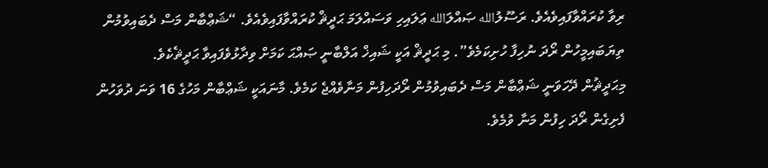ރިވާ ކުރައްވާފައިވެއެވެ. ރަސޫލުالله ޞައްލަالله ޢަލައިހި ވަސައްލަމަ ޙަދީޘް ކުރައްވާފައިވެއެވެ. “ޝަޢްބާން މަސް ދެބައިވުމުން ތިޔަބައިމީހުން ރޯދަ ނުހިފާ ހުށިކަމެވެ”. މި ޙަދީޘް އަކީ ޝައިޚް އަލްބާނީ ޞައްޙަ ކަމަށް ވިދާޅުވެފައިވާ ޙަދީޘެކެވެ.
މިޙަދީޘުން ދޭހަވަނީ ޝަޢްބާން މަސް ދެބައިވުމުން ރޯދަހިފުން މަނާވެއްޖެ ކަމެވެ. މާނައަކީ ޝަޢްބާން މަހުގެ 16 ވަނަ ދުވަހުން ފެށިގެން ރޯދަ ހިފުން މަނާ ވުމެވެ.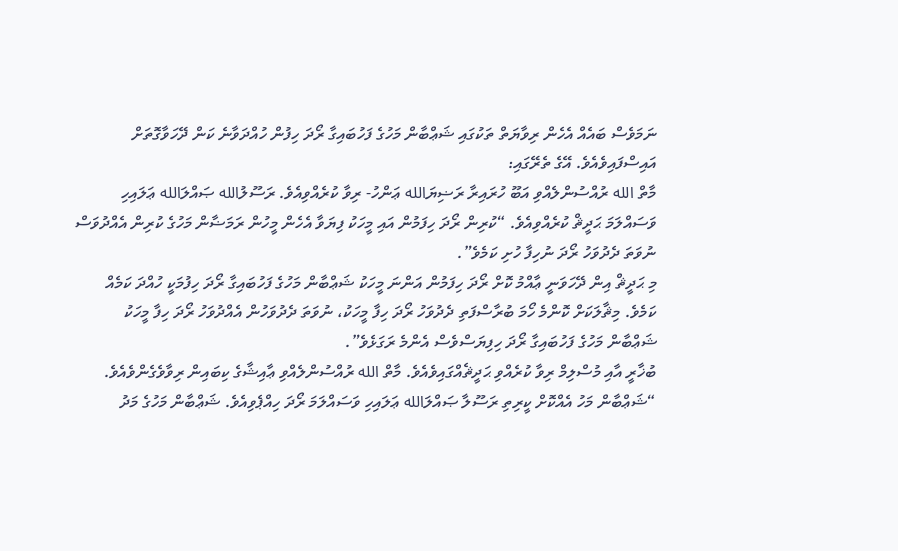ނަމަވެސް ބައެއް އެހެން ރިވާޔަތް ތަކުގައި ޝަޢްބާން މަހުގެ ފަހުބައިގާ ރޯދަ ހިފުން ހުއްދަވާނެ ކަން ދޭހަވާގޮތަށް އައިސްފައިވެއެވެ. އޭގެ ތެރޭގައި:
މާތް الله ރުއްސުންލެއްވި އަބޫ ހުރައިރާ ރަޟިޔަالله ޢަންހު- ރިވާ ކުރެއްވިއެވެ. ރަސޫލުالله ޞައްލަالله ޢަލައިހި ވަސައްލަމަ ޙަދީޘް ކުރެއްވިއެވެ. “ކުރިން ރޯދަ ހިފަމުން އައި މީހަކު ފިޔަވާ އެހެން މީހުން ރަމަޟާން މަހުގެ ކުރިން އެއްދުވަސް ނުވަތަ ދެދުވަހު ރޯދަ ނުހިފާ ހުށި ކަމެވެ”.
މި ޙަދީޘް އިން ދޭހަވަނީ ޢާއްމު ކޮށް ރޯދަ ހިފަމުން އަންނަ މީހަކު ޝަޢްބާން މަހުގެ ފަހުބައިގާ ރޯދަ ހިފުމަކީ ހުއްދަ ކަމެއް ކަމެވެ. މިޘާލަކަށް ކޮންމެ ހޯމަ ބުރާސްފަތި ދެދުވަހު ރޯދަ ހިފާ މީހަކު، ނުވަތަ ދެދުވަހުން އެއްދުވަހު ރޯދަ ހިފާ މީހަކު ޝަޢްބާން މަހުގެ ފަހުބައިގާ ރޯދަ ހިފިޔަސްވެސް އެންމެ ރަގަޅެވެ”.
ބުޚާރީ އާއި މުސްލިމް ރިވާ ކުރެއްވި ޙަދީޘެއްގައިވެއެވެ. މާތް الله ރުއްސުންލެއްވި ޢާއިޝާގެ ކިބައިން ރިވާވެގެންވެއެވެ. “ޝަޢްބާން މަހު އެއްކޮށް ކީރިތި ރަސޫލާ ޞައްލަالله ޢަލައިހި ވަސައްލަމަ ރޯދަ ހިއްޕެވިއެވެ. ޝަޢްބާން މަހުގެ މަދު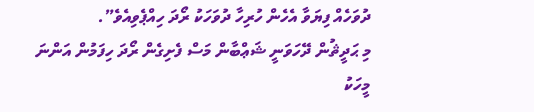ދުވަހެއް ފިޔަވާ އެހެން ހުރިހާ ދުވަހަކު ރޯދަ ހިއްޕެވިއެވެ”.
މި ޙަދީޘުން ދޭހަވަނީ ޝަޢްބާން މަސް ފެށިގެން ރޯދަ ހިފަމުން އަންނަ މީހަކު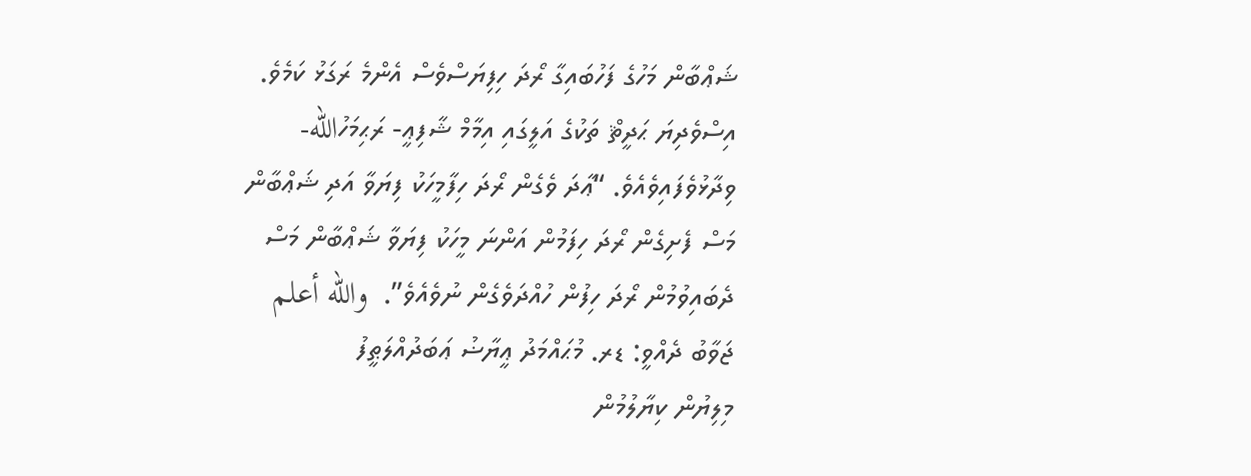ޝަޢްބާން މަހުގެ ފަހުބައިގާ ރޯދަ ހިފިޔަސްވެސް އެންމެ ރަގަޅު ކަމެވެ.
އިސްވެދިޔަ ޙަދީޘް ތަކުގެ އަލީގައި އިމާމް ޝާފިޢީ- ރަޙިމަހުالله- ވިދާޅުވެފައިވެއެވެ. “ޢާދަ ވެގެން ރޯދަ ހިފާމީހަކު ފިޔަވާ އަދި ޝަޢްބާން މަސް ފެށިގެން ރޯދަ ހިފަމުން އަންނަ މީހަކު ފިޔަވާ ޝަޢްބާން މަސް ދެބައިވުމުން ރޯދަ ހިފުން ހުއްދަވެގެން ނުވެއެވެ”.  والله أعلم
ޖަވާބު ދެއްވީ: ޑރ. މުޙައްމަދު ޢީޔާޟު ޢަބަދުއްލަޠީފު
މިލިޔުން ކިޔާލުމުން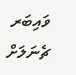ވައިބަރ ޗެނަލަށް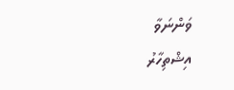ވަންނަވާ
އިޝްތިހާރު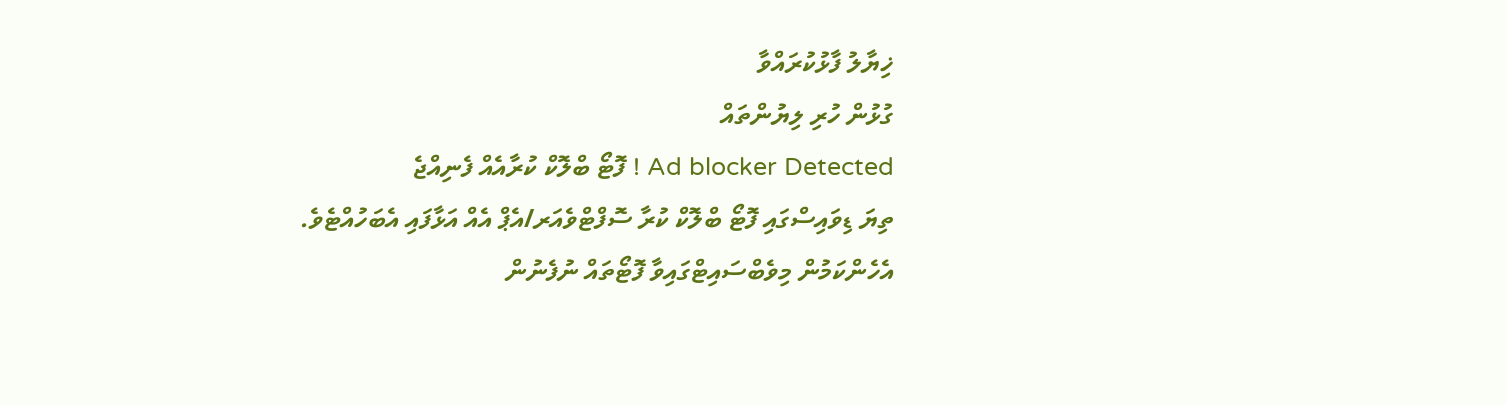ޚިޔާލު ފާޅުކުރައްވާ
ގުޅުން ހުރި ލިޔުންތައް
Ad blocker Detected ! ފޮޓޯ ބްލޮކް ކުރާއެއް ފެނިއްޖެ
ތިޔަ ޑިވައިސްގައި ފޮޓޯ ބްލޮކް ކުރާ ސޮފްޓްވެއަރ/އެޕް އެއް އަޅާފައި އެބަހުއްޓެވެ. އެހެންކަމުން މިވެބްސައިޓްގައިވާ ފޮޓޯތައް ނުފެނުން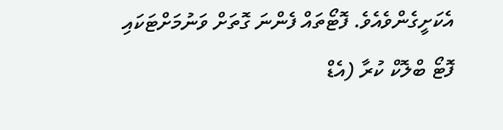އެކަށީގެންވެއެވެ. ފޮޓޯތައް ފެންނަ ގޮތަށް ވަނުމަށްޓަކައި ފޮޓޯ ބްލޮކް ކުރާ (އެޑް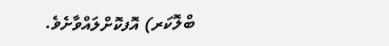ބްލޮކަރ) އޮފކޮށްލައްވާށެވެ.